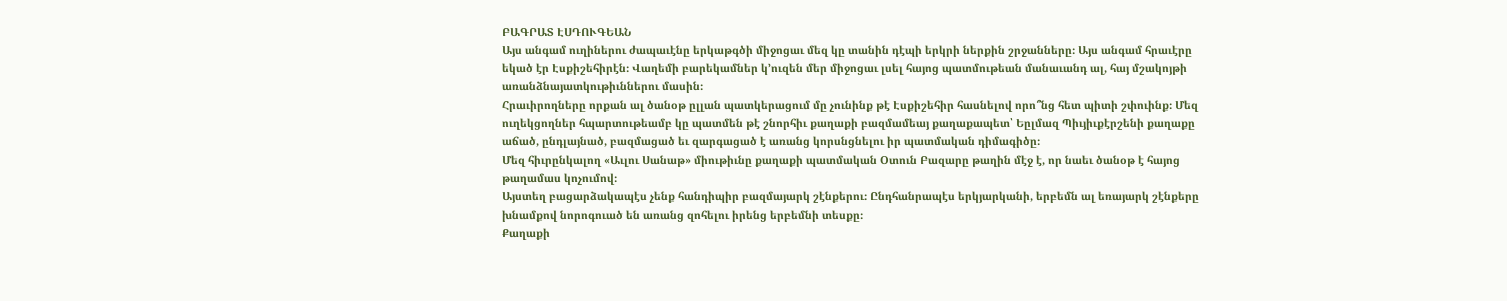ԲԱԳՐԱՏ ԷՍԴՈՒԳԵԱՆ
Այս անգամ ուղիներու ժապաւէնը երկաթգծի միջոցաւ մեզ կը տանին դէպի երկրի ներքին շրջանները։ Այս անգամ հրաւէրը եկած էր Էսքիշեհիրէն։ Վաղեմի բարեկամներ կ՚ուզեն մեր միջոցաւ լսել հայոց պատմութեան մանաւանդ ալ, հայ մշակոյթի առանձնայատկութիւններու մասին։
Հրաւիրողները որքան ալ ծանօթ ըլլան պատկերացում մը չունինք թէ Էսքիշեհիր հասնելով որո՞նց հետ պիտի շփուինք։ Մեզ ուղեկցողներ հպարտութեամբ կը պատմեն թէ շնորհիւ քաղաքի բազմամեայ քաղաքապետ՝ Եըլմազ Պիւյիւքէրշենի քաղաքը աճած, ընդլայնած, բազմացած եւ զարգացած է առանց կորսնցնելու իր պատմական դիմագիծը։
Մեզ հիւրընկալող «Աւլու Սանաթ» միութիւնը քաղաքի պատմական Օտուն Բազարը թաղին մէջ է, որ նաեւ ծանօթ է հայոց թաղամաս կոչումով։
Այստեղ բացարձակապէս չենք հանդիպիր բազմայարկ շէնքերու։ Ընդհանրապէս երկյարկանի, երբեմն ալ եռայարկ շէնքերը խնամքով նորոգուած են առանց զոհելու իրենց երբեմնի տեսքը։
Քաղաքի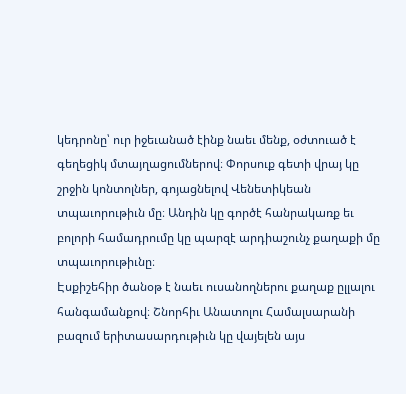կեդրոնը՝ ուր իջեւանած էինք նաեւ մենք, օժտուած է գեղեցիկ մտայղացումներով։ Փորսուք գետի վրայ կը շրջին կոնտոլներ, գոյացնելով Վենետիկեան տպաւորութիւն մը։ Անդին կը գործէ հանրակառք եւ բոլորի համադրումը կը պարզէ արդիաշունչ քաղաքի մը տպաւորութիւնը։
Էսքիշեհիր ծանօթ է նաեւ ուսանողներու քաղաք ըլլալու հանգամանքով։ Շնորհիւ Անատոլու Համալսարանի բազում երիտասարդութիւն կը վայելեն այս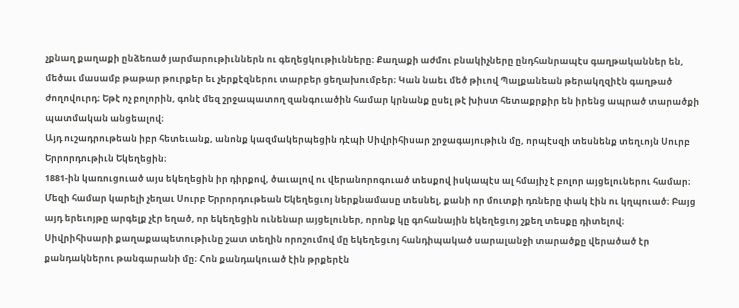չքնաղ քաղաքի ընձեռած յարմարութիւններն ու գեղեցկութիւնները։ Քաղաքի աժմու բնակիչները ընդհանրապէս գաղթականներ են, մեծաւ մասամբ թաթար թուրքեր եւ չերքէզներու տարբեր ցեղախումբեր։ Կան նաեւ մեծ թիւով Պալքանեան թերակղզիէն գաղթած ժողովուրդ։ Եթէ ոչ բոլորին, գոնէ մեզ շրջապատող զանգուածին համար կրնանք ըսել թէ խիստ հետաքրքիր են իրենց ապրած տարածքի պատմական անցեալով։
Այդ ուշադրութեան իբր հետեւանք, անոնք կազմակերպեցին դէպի Սիվրիհիսար շրջագայութիւն մը, որպէսզի տեսնենք տեղւոյն Սուրբ Երրորդութիւն Եկեղեցին։
1881-ին կառուցուած այս եկեղեցին իր դիրքով, ծաւալով ու վերանորոգուած տեսքով իսկապէս ալ հմայիչ է բոլոր այցելուներու համար։ Մեզի համար կարելի չեղաւ Սուրբ Երրորդութեան Եկեղեցւոյ ներքնամասը տեսնել, քանի որ մուտքի դռները փակ էին ու կղպուած։ Բայց այդ երեւոյթը արգելք չէր եղած, որ եկեղեցին ունենար այցելուներ, որոնք կը գոհանային եկեղեցւոյ շքեղ տեսքը դիտելով։
Սիվրիհիսարի քաղաքապետութիւնը շատ տեղին որոշումով մը եկեղեցւոյ հանդիպակած սարալանջի տարածքը վերածած էր քանդակներու թանգարանի մը։ Հոն քանդակուած էին թրքերէն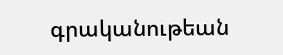գրականութեան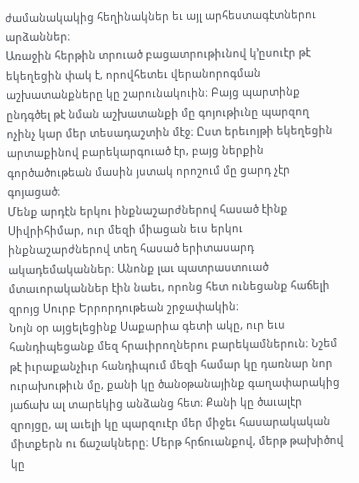ժամանակակից հեղինակներ եւ այլ արհեստագէտներու արձաններ։
Առաջին հերթին տրուած բացատրութիւնով կ՚ըսուէր թէ եկեղեցին փակ է, որովհետեւ վերանորոգման աշխատանքները կը շարունակուին։ Բայց պարտինք ընդգծել թէ նման աշխատանքի մը գոյութիւնը պարզող ոչինչ կար մեր տեսադաշտին մէջ։ Ըստ երեւոյթի եկեղեցին արտաքինով բարեկարգուած էր, բայց ներքին գործածութեան մասին յստակ որոշում մը ցարդ չէր գոյացած։
Մենք արդէն երկու ինքնաշարժներով հասած էինք Սիվրիհիմար, ուր մեզի միացան եւս երկու ինքնաշարժներով տեղ հասած երիտասարդ ակադեմականներ։ Անոնք լաւ պատրաստուած մտաւորականներ էին նաեւ, որոնց հետ ունեցանք հաճելի զրոյց Սուրբ Երրորդութեան շրջափակին։
Նոյն օր այցելեցինք Սաքարիա գետի ակը, ուր եւս հանդիպեցանք մեզ հրաւիրողներու բարեկամներուն։ Նշեմ թէ իւրաքանչիւր հանդիպում մեզի համար կը դառնար նոր ուրախութիւն մը, քանի կը ծանօթանայինք գաղափարակից յաճախ ալ տարեկից անձանց հետ։ Քանի կը ծաւալէր զրոյցը, ալ աւելի կը պարզուէր մեր միջեւ հասարակական միտքերն ու ճաշակները։ Մերթ հրճուանքով, մերթ թախիծով կը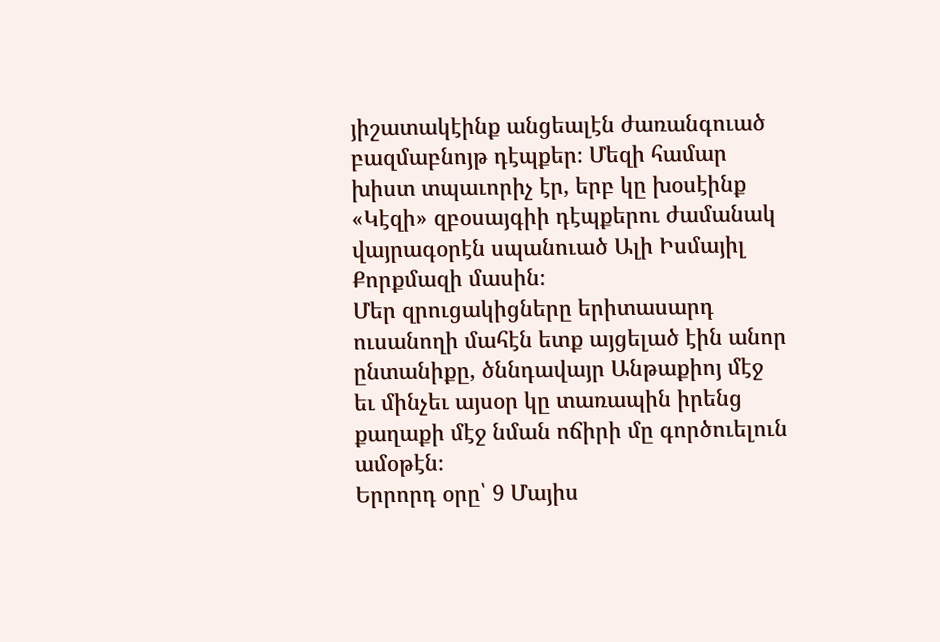յիշատակէինք անցեալէն ժառանգուած բազմաբնոյթ դէպքեր։ Մեզի համար խիստ տպաւորիչ էր, երբ կը խօսէինք «Կէզի» զբօսայգիի դէպքերու ժամանակ վայրագօրէն սպանուած Ալի Իսմայիլ Քորքմազի մասին։
Մեր զրուցակիցները երիտասարդ ուսանողի մահէն ետք այցելած էին անոր ընտանիքը, ծննդավայր Անթաքիոյ մէջ եւ մինչեւ այսօր կը տառապին իրենց քաղաքի մէջ նման ոճիրի մը գործուելուն ամօթէն։
Երրորդ օրը՝ 9 Մայիս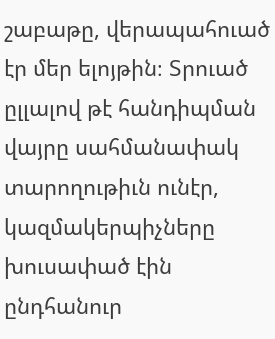շաբաթը, վերապահուած էր մեր ելոյթին։ Տրուած ըլլալով թէ հանդիպման վայրը սահմանափակ տարողութիւն ունէր, կազմակերպիչները խուսափած էին ընդհանուր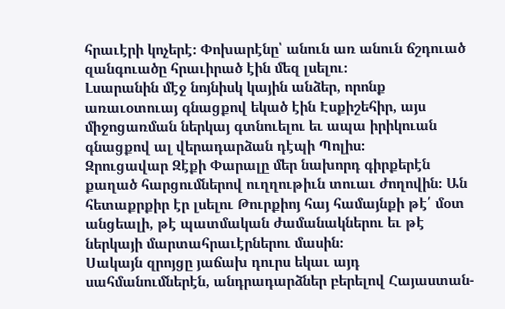հրաւէրի կոչերէ։ Փոխարէնը՝ անուն առ անուն ճշդուած զանգուածը հրաւիրած էին մեզ լսելու։
Լսարանին մէջ նոյնիսկ կային անձեր, որոնք առաւօտուայ գնացքով եկած էին Էսքիշեհիր, այս միջոցառման ներկայ գտնուելու եւ ապա իրիկուան գնացքով ալ վերադարձան դէպի Պոլիս։
Զրուցավար Զէքի Փարալը մեր նախորդ գիրքերէն քաղած հարցումներով ուղղութիւն տուաւ ժողովին։ Ան հետաքրքիր էր լսելու Թուրքիոյ հայ համայնքի թէ՛ մօտ անցեալի, թէ պատմական ժամանակներու եւ թէ ներկայի մարտահրաւէրներու մասին։
Սակայն զրոյցը յաճախ դուրս եկաւ այդ սահմանումներէն, անդրադարձներ բերելով Հայաստան-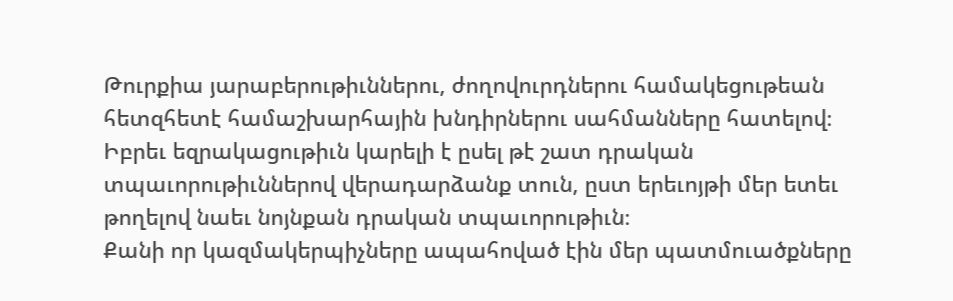Թուրքիա յարաբերութիւններու, ժողովուրդներու համակեցութեան հետզհետէ համաշխարհային խնդիրներու սահմանները հատելով։
Իբրեւ եզրակացութիւն կարելի է ըսել թէ շատ դրական տպաւորութիւններով վերադարձանք տուն, ըստ երեւոյթի մեր ետեւ թողելով նաեւ նոյնքան դրական տպաւորութիւն։
Քանի որ կազմակերպիչները ապահոված էին մեր պատմուածքները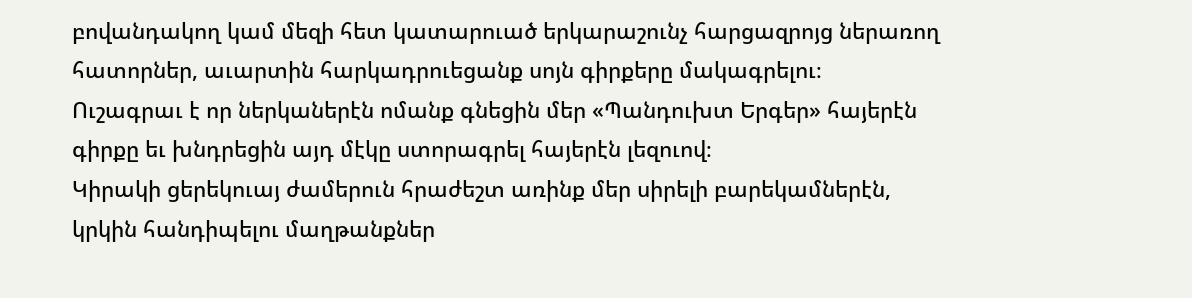բովանդակող կամ մեզի հետ կատարուած երկարաշունչ հարցազրոյց ներառող հատորներ, աւարտին հարկադրուեցանք սոյն գիրքերը մակագրելու։
Ուշագրաւ է որ ներկաներէն ոմանք գնեցին մեր «Պանդուխտ Երգեր» հայերէն գիրքը եւ խնդրեցին այդ մէկը ստորագրել հայերէն լեզուով։
Կիրակի ցերեկուայ ժամերուն հրաժեշտ առինք մեր սիրելի բարեկամներէն, կրկին հանդիպելու մաղթանքներ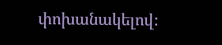փոխանակելով։